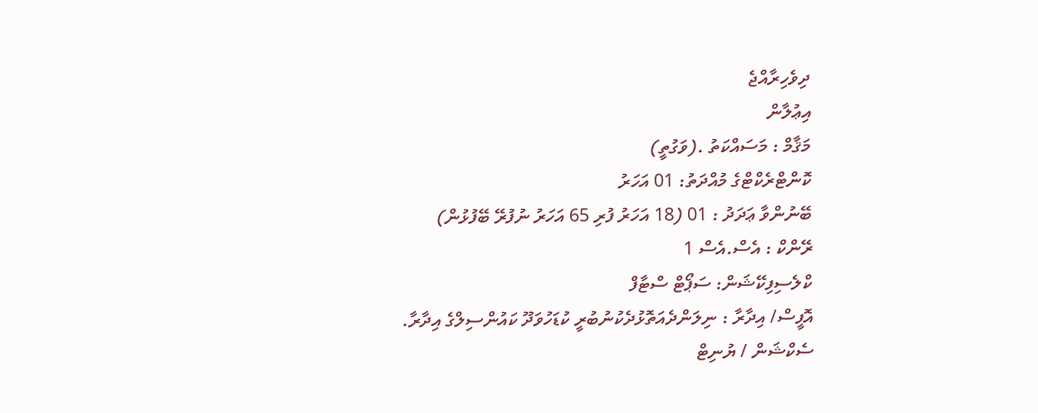ދިވެހިރާއްޖެ
އިޢުލާން
މަޤާމް : މަސައްކަތު .(ވަގުތީ)
ކޮންޓްރެކްޓްގެ މުއްދަތު: 01 އަހަރު
ބޭނުންވާ ޢަދަދު : 01 (18 އަހަރު ފުރި 65 އަހަރު ނުފުރޭ ބޭފުޅުން)
ރޭންކް : އެސް.އެސް 1
ކްލެސިފިކޭޝަން: ސަޕޯޓް ސްޓާފް
އޮފީސް/ އިދާރާ : ނިލަންދެއަތޮޅުދެކުނުބުރީ ކުޑަހުވަދޫ ކައުންސިލްގެ އިދާރާ.
ސެކްޝަން / ޔުނިޓް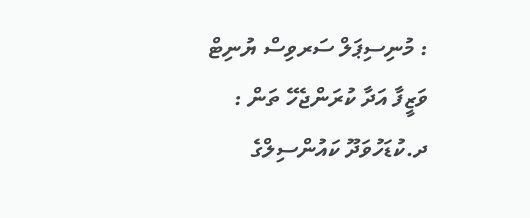: މުނިސިޕަލް ސަރވިސް ޔުނިޓް
ވަޒީފާ އަދާ ކުރަންޖެހޭ ތަން : ދ.ކުޑަހުވަދޫ ކައުންސިލްގެ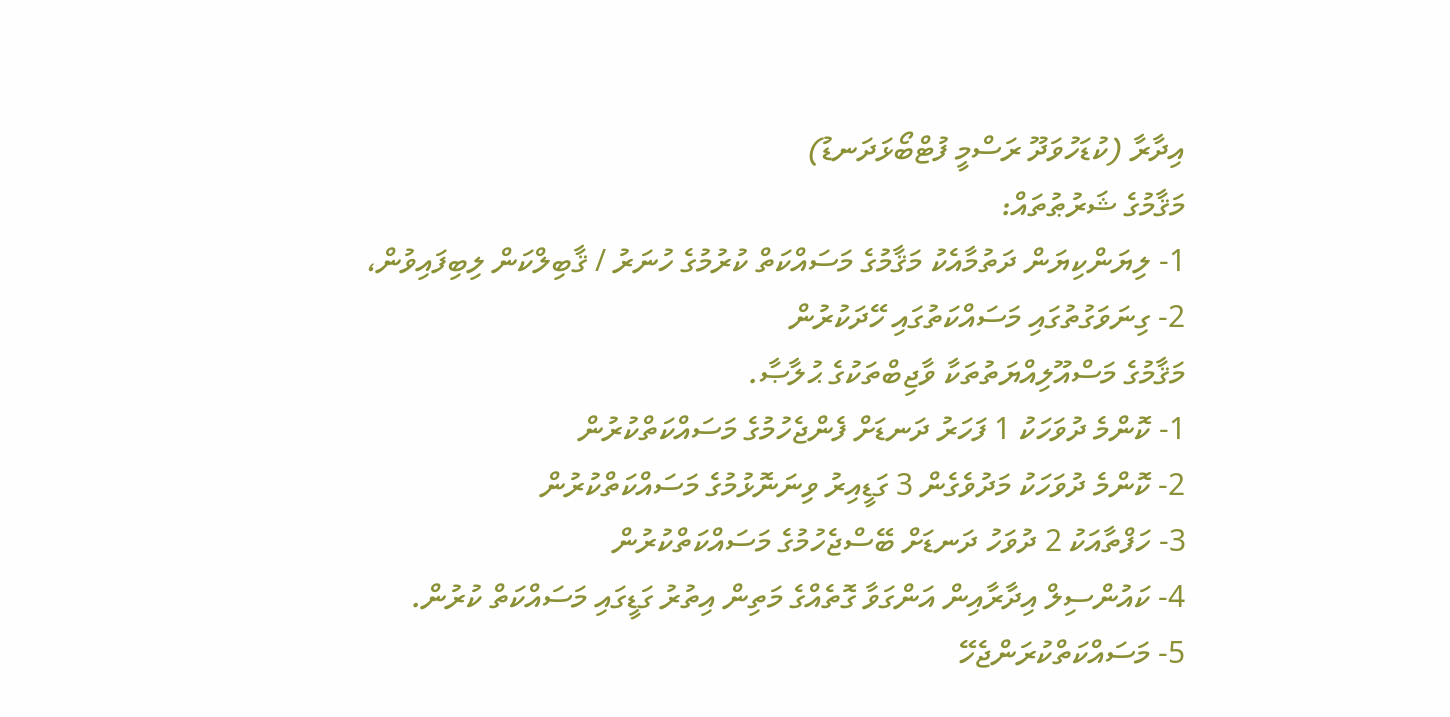އިދާރާ (ކުޑަހުވަދޫ ރަސްމީ ފުޓްބޯޅަދަނޑު)
މަޤާމުގެ ޝަރުޠުތައް:
1- ލިޔަންކިޔަން ދަތުމާއެކު މަޤާމުގެ މަސައްކަތް ކުރުމުގެ ހުނަރު / ޤާބިލްކަން ލިބިފައިވުން،
2- ގިނަވަގުތުގައި މަސައްކަތުގައި ހޭދަކުރުން
މަޤާމުގެ މަސްއޫލިއްޔަތުތަކާ ވާޖިބްތަކުގެ ޙުލާޞާ.
1- ކޮންމެ ދުވަހަކު 1 ފަހަރު ދަނޑަށް ފެންޖެހުމުގެ މަސައްކަތްކުރުން
2- ކޮންމެ ދުވަހަކު މަދުވެގެން 3 ގަޑީއިރު ވިނަނޮޅުމުގެ މަސައްކަތްކުރުން
3- ހަފްތާއަކު 2 ދުވަހު ދަނޑަށް ބޭސްޖެހުމުގެ މަސައްކަތްކުރުން
4- ކައުންސިލް އިދާރާއިން އަންގަވާ ގޮތެއްގެ މަތިން އިތުރު ގަޑީގައި މަސައްކަތް ކުރުން.
5- މަސައްކަތްކުރަންޖެހޭ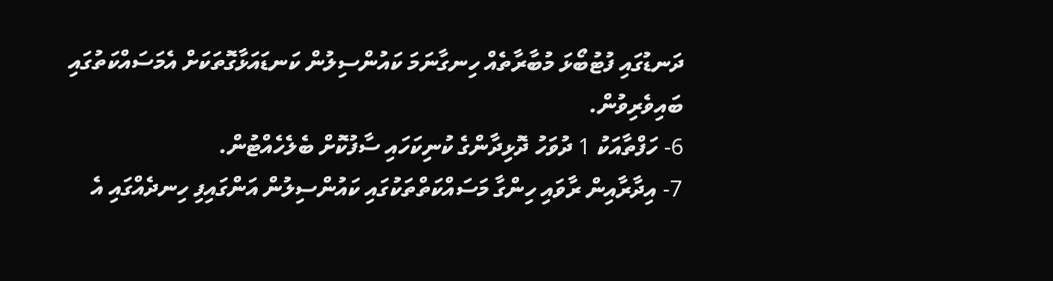ދަނޑުގައި ފުޓުބޯޅަ މުބާރާތެއް ހިނގާނަމަ ކައުންސިލުން ކަނޑައަޅާގޮތަކަށް އެމަސައްކަތުގައި ބައިވެރިވުން.
6- ހަފްތާއަކު 1 ދުވަހު ދޮޅިދާންގެ ކުނިކަހައި ސާފުކޮށް ބެލެހެއްޓުން.
7- އިދާރާއިން ރާވައި ހިންގާ މަސައްކަތްތަކުގައި ކައުންސިލުން އަންގައިފި ހިނދެއްގައި އެ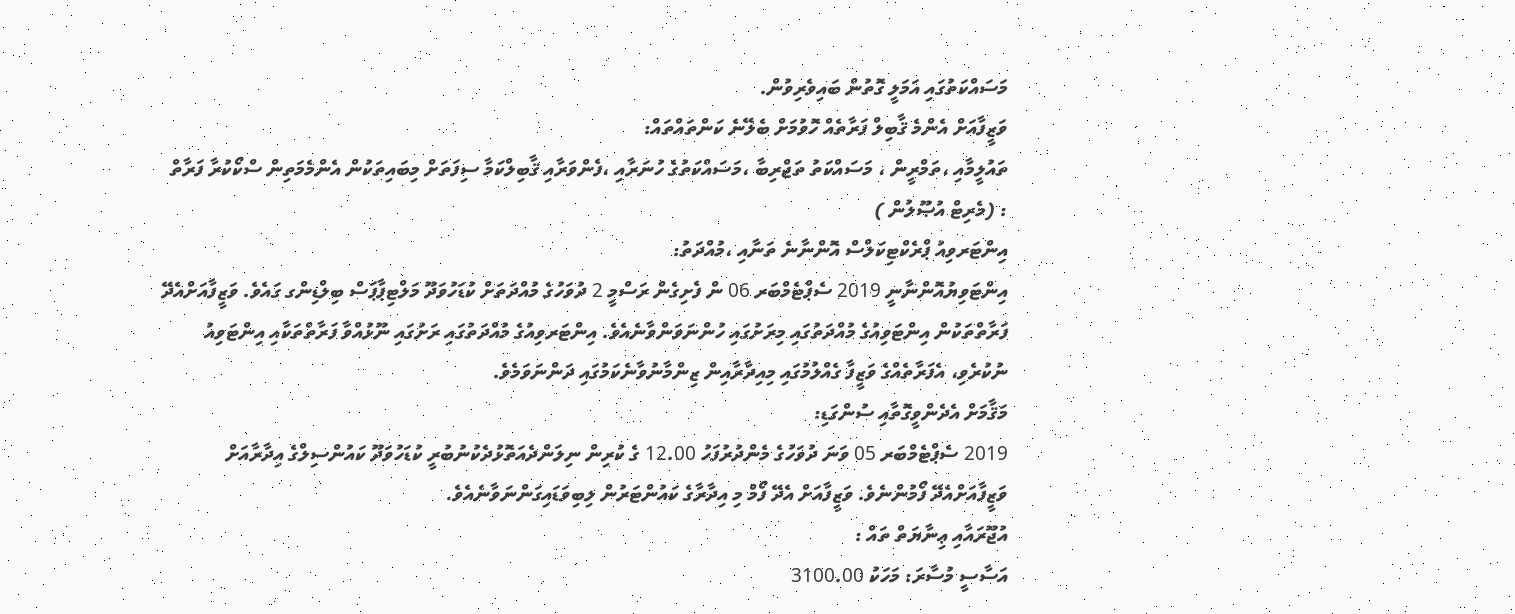މަސައްކަތުގައި އަމަލީ ގޮތުން ބައިވެރިވުން.
ވަޒީފާއަށް އެންމެ ޤާބިލް ފަރާތެއް ހޮވުމަށް ބެލޭނެ ކަންތައްތައް:
ތައުލީމާއި ،ތަމްރީން ، މަސައްކަތު ތަޖްރިބާ ،މަސައްކަތުގެ ހުނަރާއި ،ފެންވަރާއި ޤާބިލްކަމާ ސިފަތަށް މިބައިތަކުން އެންމެމަތިން ސްކޯކުރާ ފަރާތް : (މެރިޓް އުޞޫލުން )
އިންޓަރވިއު ޕްރެކްޓިކަލްސް އޮންނާނެ ތަނާއި ،މުއްދަތު:
އިންޓަވިޔުއޮންނާނީ 2019 ސެޕްޓެމްބަރ 06 ން ފެށިގެން ރަސްމީ 2 ދުވަހުގެ މުއްދަތަށް ކުޑަހުވަދޫ މަލްޓިޕާޕަސް ބިލްޑިންގ ގައެވެ. ވަޒީފާއަށްއެދޭ ފަރާތްތަކުން އިންޓަވިއުގެ މުއްދަތުގައި މިރަށުގައި ހުންނަވަންވާނެއެވެ. އިންޓަރވިއުގެ މުއްދަތުގައި ރަށުގައި ނޫޅުއްވާ ފަރާތްތަކާއި އިންޓަވިއު ނުކުރެވި، އެފަރާތެއްގެ ވަޒީފާ ގެއްލުމުގައި މިއިދާރާއިން ޒިންމާނުވާނެކަމުގައި ދަންނަވަމެވެ.
މަޤާމަށް އެދެންވީގޮތާއި ސުންގަޑި:
2019 ސެޕްޓެމްބަރ 05 ވަނަ ދުވަހުގެ މެންދުރުފަހު 12.00 ގެ ކުރިން ނިލަންދެއަތޮޅުދެކުނުބުރީ ކުޑަހުވަދޫ ކައުންސިލްގެ އިދާރާއަށް ވަޒީފާއަށްއެދޭ ފޯމުންނެވެ. ވަޒީފާއަށް އެދޭ ފޯމް މި އިދާރާގެ ކައުންޓަރުން ލިބިވަޑައިގަންނަވާނެއެވެ.
އުޖޫރައާއި ޢިނާޔަތް ތައް :
އަސާސީ މުސާރަ: މަހަކު 3100.00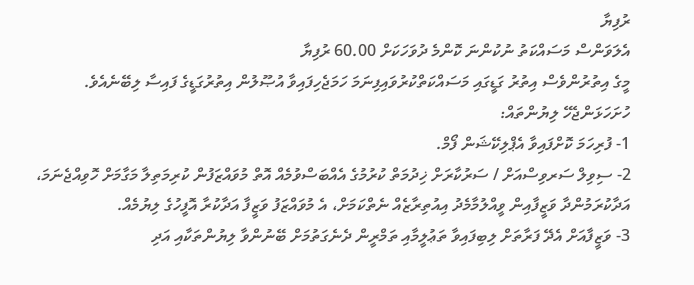ރުފިޔާ
އެލަވަންސް މަސައްކަތު ނުކުންނަ ކޮންމެ ދުވަހަކަށް 60.00 ރުފިޔާ
މީގެ އިތުރުންވެސް އިތުރު ގަޑީގައި މަސައްކަތްކުރުވައިފިނަމަ ހަމަޖެހިފައިވާ އުޞޫލުން އިތުރުގަޑީގެ ފައިސާ ލިބޭނެއެވެ.
ހުށަހަޅަންޖެހޭ ލިޔުންތައް:
1- ފުރިހަމަ ކޮށްފައިވާ އެޕްލިކޭޝަން ފޯމް.
2- ސިވިލް ސަރވިސްއަށް / ސަރުކާރަށް ޚިދުމަތް ކުރުމުގެ އެއްބަސްވުމެއް އޮތް މުވައްޒަފުން ކުރިމަތިލާ މަގާމަށް ހޮވިއްޖެނަމަ، އަދާކުރަމުންދާ ވަޒީފާއިން ވީއްލުމާމެދު އިއުތިރާޒެއް ނެތްކަމަށް، އެ މުވައްޒަފު ވަޒީފާ އަދާކުރާ އޮފީހުގެ ލިޔުމެއް.
3- ވަޒީފާއަށް އެދޭ ފަރާތަށް ލިބިފައިވާ ތަޢުލީމާއި ތަމްރީން ދެނެގަތުމަށް ބޭނުންވާ ލިޔުންތަކާއި އަދި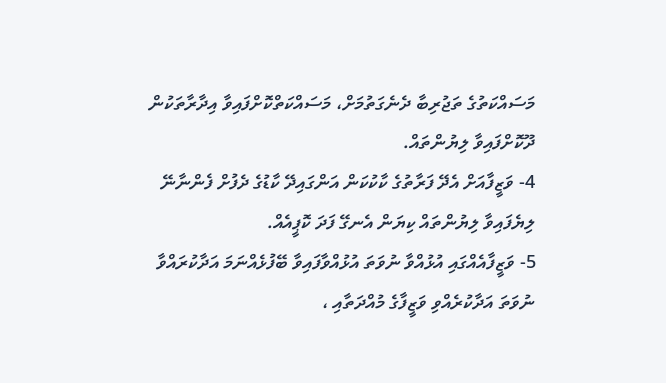މަސައްކަތުގެ ތަޖުރިބާ ދެނެގަތުމަށް، މަސައްކަތްކޮށްފައިވާ އިދާރާތަކުން ދޫކޮށްފައިވާ ލިޔުންތައް.
4- ވަޒީފާއަށް އެދޭ ފަރާތުގެ ކާކުކަން އަންގައިދޭ ކާޑުގެ ދެފުށް ފެންނާނޭ ލިޔެފައިވާ ލިޔުންތައް ކިޔަން އެނގޭ ފަދަ ކޮޕީއެއް.
5- ވަޒީފާއެއްގައި އުޅުއްވާ ނުވަތަ އުޅުއްވާފައިވާ ބޭފުޅެއްނަމަ އަދާކުރައްވާ ނުވަތަ އަދާކުރެއްވި ވަޒީފާގެ މުއްދަތާއި ،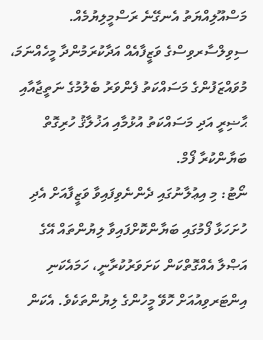މަސްއޫލިއްޔަތު އެނގޭނެ ރަސްމީލިޔުމެއް. ސިވިލްސާރވިސްގެ ވަޒީފާއެއް އަދާކުރަމުންދާ މީހެއްނަމަ، މުވައްޒަފުންގެ މަސައްކަތު ފެންވަރު ބެލުމުގެ ނަތީޖާއާއި ޙާޟިރީ އަދި މަސައްކަތު އުޅުމާއި އަޚުލާޤު ހުރިގޮތް ބަޔާންކުރާ ފޯމް.
ނޯޓު: މި އިޢުލާނުގައި ދެންނެވިފައިވާ ވަޒީފާއަށް އެދި ހުށަހަޅާ ފޯމުގައި ބަޔާންކޮށްފައިވާ ލިޔުންތައް އޭގެ އަޞްލާ އެއްގޮތްކަން ކަށަވަރުކުރާނީ، ހަމައެކަނި އިންޓަރވިއުއަށް ހޮވޭ މީހުންގެ ލިޔުންތަކެވެ. އެކަން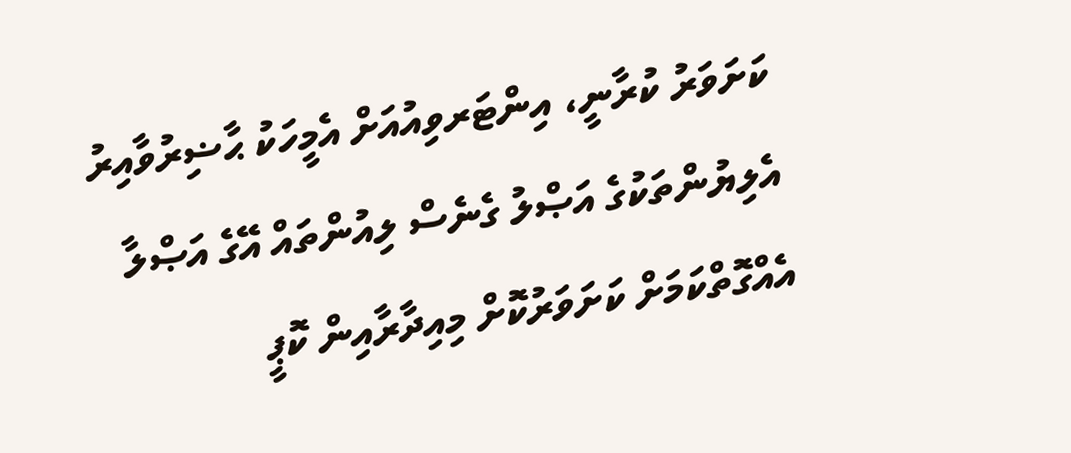ކަށަވަރު ކުރާނީ، އިންޓަރވިއުއަށް އެމީހަކު ޙާޟިރުވާއިރު އެލިޔުންތަކުގެ އަޞްލު ގެނެސް ލިއުންތައް އޭގެ އަޞްލާ އެއްގޮތްކަމަށް ކަށަވަރުކޮށް މިއިދާރާއިން ކޮޕީ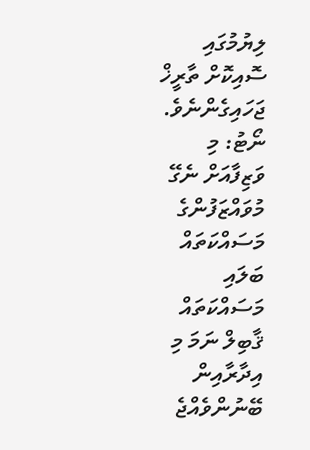ލިޔުމުގައި ސޮއިކޮށް ތާރީޚް ޖަހައިގެންނެވެ.
ނޯޓު: މި ވަޒިފާއަށް ނެގޭ މުވައްޒަފުންގެ މަސައްކަތައް ބަލައި މަސައްކަތައް ޤާބިލް ނަމަ މި އިދާރާއިން ބޭނުންވެއްޖެ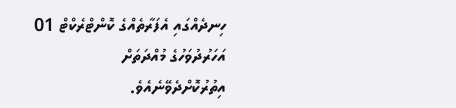ހިނދެއްގައި އެފަރާތެއްގެ ކޮންޓްރެކްޓް 01 އަހަރުދުވަހުގެ މުއްދަތަށް އިތުރުކޮށްދެވޭނެއެވެ.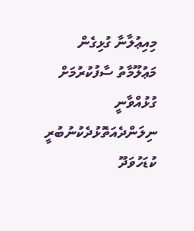މިއިޢުލާނާ ގުޅިގެން މަޢުލޫމާތު ސާފުކުރުމަށް ގުޅުއްވާނީ ނިލަންދެއަތޮޅުދެކުނުބުރީ ކުޑަހުވަދޫ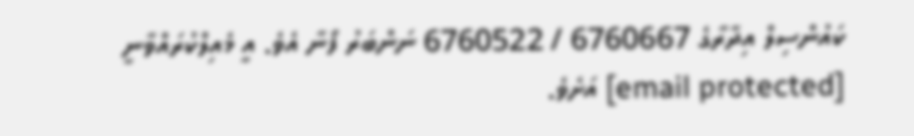ކައުންސިލް އިދާރާގެ 6760667 / 6760522 ނަންބަރު ފޯނާ އެވެ. އީ މެއިލްކުރައްވާނީ [email protected] އަށެވެ.